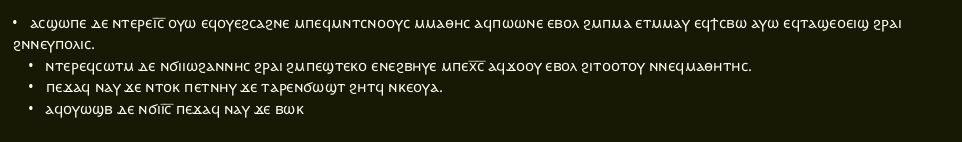•   ⲁⲥϣⲱⲡⲉ ⲇⲉ ⲛⲧⲉⲣⲉⲓ̅ⲥ̅ ⲟⲩⲱ ⲉϥⲟⲩⲉϩⲥⲁϩⲛⲉ ⲙⲡⲉϥⲙⲛⲧⲥⲛⲟⲟⲩⲥ ⲙⲙⲁⲑⲏⲥ ⲁϥⲡⲱⲱⲛⲉ ⲉⲃⲟⲗ ϩⲙⲡⲙⲁ ⲉⲧⲙⲙⲁⲩ ⲉϥϯⲥⲃⲱ ⲁⲩⲱ ⲉϥⲧⲁϣⲉⲟⲉⲓϣ ϩⲣⲁⲓ ϩⲛⲛⲉⲩⲡⲟⲗⲓⲥ.
    •   ⲛⲧⲉⲣⲉϥⲥⲱⲧⲙ ⲇⲉ ⲛϭⲓⲓⲱϩⲁⲛⲛⲏⲥ ϩⲣⲁⲓ ϩⲙⲡⲉϣⲧⲉⲕⲟ ⲉⲛⲉϩⲃⲏⲩⲉ ⲙⲡⲉⲭ̅ⲥ̅ ⲁϥϫⲟⲟⲩ ⲉⲃⲟⲗ ϩⲓⲧⲟⲟⲧⲟⲩ ⲛⲛⲉϥⲙⲁⲑⲏⲧⲏⲥ.
    •   ⲡⲉϫⲁϥ ⲛⲁⲩ ϫⲉ ⲛⲧⲟⲕ ⲡⲉⲧⲛⲏⲩ ϫⲉ ⲧⲁⲣⲉⲛϭⲱϣⲧ ϩⲏⲧϥ ⲛⲕⲉⲟⲩⲁ.
    •   ⲁϥⲟⲩⲱϣⲃ ⲇⲉ ⲛϭⲓⲓ̅ⲥ̅ ⲡⲉϫⲁϥ ⲛⲁⲩ ϫⲉ ⲃⲱⲕ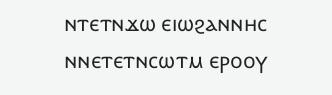ⲛⲧⲉⲧⲛϫⲱ ⲉⲓⲱϩⲁⲛⲛⲏⲥ ⲛⲛⲉⲧⲉⲧⲛⲥⲱⲧⲙ ⲉⲣⲟⲟⲩ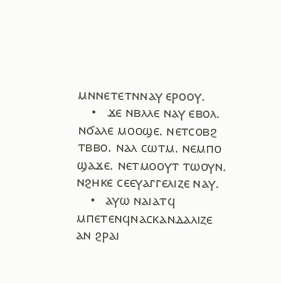ⲙⲛⲛⲉⲧⲉⲧⲛⲛⲁⲩ ⲉⲣⲟⲟⲩ.
    •   ϫⲉ ⲛⲃⲗⲗⲉ ⲛⲁⲩ ⲉⲃⲟⲗ. ⲛϭⲁⲗⲉ ⲙⲟⲟϣⲉ. ⲛⲉⲧⲥⲟⲃϩ ⲧⲃⲃⲟ. ⲛⲁⲗ ⲥⲱⲧⲙ. ⲛⲉⲙⲡⲟ ϣⲁϫⲉ. ⲛⲉⲧⲙⲟⲟⲩⲧ ⲧⲱⲟⲩⲛ. ⲛϩⲏⲕⲉ ⲥⲉⲉⲩⲁⲅⲅⲉⲗⲓⲍⲉ ⲛⲁⲩ.
    •   ⲁⲩⲱ ⲛⲁⲓⲁⲧϥ ⲙⲡⲉⲧⲉⲛϥⲛⲁⲥⲕⲁⲛⲇⲁⲗⲓⲍⲉ ⲁⲛ ϩⲣⲁⲓ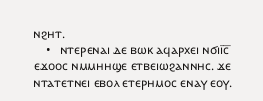ⲛϩⲏⲧ.
    •   ⲛⲧⲉⲣⲉⲛⲁⲓ ⲇⲉ ⲃⲱⲕ ⲁϥⲁⲣⲭⲉⲓ ⲛϭⲓⲓ̅ⲥ̅ ⲉϫⲟⲟⲥ ⲛⲙⲙⲏⲏϣⲉ ⲉⲧⲃⲉⲓⲱϩⲁⲛⲛⲏⲥ. ϫⲉ ⲛⲧⲁⲧⲉⲧⲛⲉⲓ ⲉⲃⲟⲗ ⲉⲧⲉⲣⲏⲙⲟⲥ ⲉⲛⲁⲩ ⲉⲟⲩ.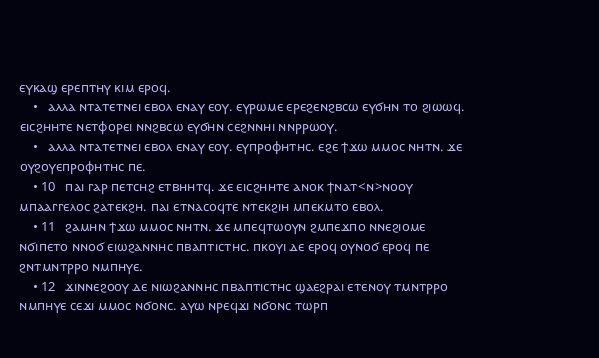ⲉⲩⲕⲁϣ ⲉⲣⲉⲡⲧⲏⲩ ⲕⲓⲙ ⲉⲣⲟϥ.
    •   ⲁⲗⲗⲁ ⲛⲧⲁⲧⲉⲧⲛⲉⲓ ⲉⲃⲟⲗ ⲉⲛⲁⲩ ⲉⲟⲩ. ⲉⲩⲣⲱⲙⲉ ⲉⲣⲉϩⲉⲛϩⲃⲥⲱ ⲉⲩϭⲏⲛ ⲧⲟ ϩⲓⲱⲱϥ. ⲉⲓⲥϩⲏⲏⲧⲉ ⲛⲉⲧⲫⲟⲣⲉⲓ ⲛⲛϩⲃⲥⲱ ⲉⲩϭⲏⲛ ⲥⲉϩⲛⲛⲏⲓ ⲛⲛⲣⲣⲱⲟⲩ.
    •   ⲁⲗⲗⲁ ⲛⲧⲁⲧⲉⲧⲛⲉⲓ ⲉⲃⲟⲗ ⲉⲛⲁⲩ ⲉⲟⲩ. ⲉⲩⲡⲣⲟⲫⲏⲧⲏⲥ. ⲉϩⲉ ϯϫⲱ ⲙⲙⲟⲥ ⲛⲏⲧⲛ. ϫⲉ ⲟⲩϩⲟⲩⲉⲡⲣⲟⲫⲏⲧⲏⲥ ⲡⲉ.
    • 10   ⲡⲁⲓ ⲅⲁⲣ ⲡⲉⲧⲥⲏϩ ⲉⲧⲃⲏⲏⲧϥ. ϫⲉ ⲉⲓⲥϩⲏⲏⲧⲉ ⲁⲛⲟⲕ ϯⲛⲁⲧ<ⲛ>ⲛⲟⲟⲩ ⲙⲡⲁⲁⲅⲅⲉⲗⲟⲥ ϩⲁⲧⲉⲕϩⲏ. ⲡⲁⲓ ⲉⲧⲛⲁⲥⲟϥⲧⲉ ⲛⲧⲉⲕϩⲓⲏ ⲙⲡⲉⲕⲙⲧⲟ ⲉⲃⲟⲗ.
    • 11   ϩⲁⲙⲏⲛ ϯϫⲱ ⲙⲙⲟⲥ ⲛⲏⲧⲛ. ϫⲉ ⲙⲡⲉϥⲧⲱⲟⲩⲛ ϩⲙⲡⲉϫⲡⲟ ⲛⲛⲉϩⲓⲟⲙⲉ ⲛϭⲓⲡⲉⲧⲟ ⲛⲛⲟϭ ⲉⲓⲱϩⲁⲛⲛⲏⲥ ⲡⲃⲁⲡⲧⲓⲥⲧⲏⲥ. ⲡⲕⲟⲩⲓ ⲇⲉ ⲉⲣⲟϥ ⲟⲩⲛⲟϭ ⲉⲣⲟϥ ⲡⲉ ϩⲛⲧⲙⲛⲧⲣⲣⲟ ⲛⲙⲡⲏⲩⲉ.
    • 12   ϫⲓⲛⲛⲉϩⲟⲟⲩ ⲇⲉ ⲛⲓⲱϩⲁⲛⲛⲏⲥ ⲡⲃⲁⲡⲧⲓⲥⲧⲏⲥ ϣⲁⲉϩⲣⲁⲓ ⲉⲧⲉⲛⲟⲩ ⲧⲙⲛⲧⲣⲣⲟ ⲛⲙⲡⲏⲩⲉ ⲥⲉϫⲓ ⲙⲙⲟⲥ ⲛϭⲟⲛⲥ. ⲁⲩⲱ ⲛⲣⲉϥϫⲓ ⲛϭⲟⲛⲥ ⲧⲱⲣⲡ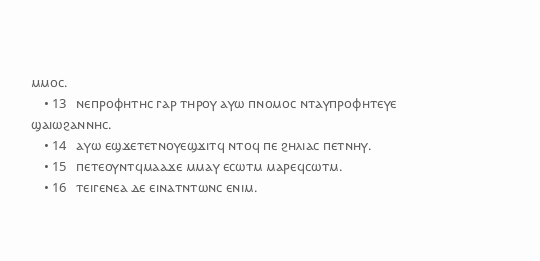ⲙⲙⲟⲥ.
    • 13   ⲛⲉⲡⲣⲟⲫⲏⲧⲏⲥ ⲅⲁⲣ ⲧⲏⲣⲟⲩ ⲁⲩⲱ ⲡⲛⲟⲙⲟⲥ ⲛⲧⲁⲩⲡⲣⲟⲫⲏⲧⲉⲩⲉ ϣⲁⲓⲱϩⲁⲛⲛⲏⲥ.
    • 14   ⲁⲩⲱ ⲉϣϫⲉⲧⲉⲧⲛⲟⲩⲉϣϫⲓⲧϥ ⲛⲧⲟϥ ⲡⲉ ϩⲏⲗⲓⲁⲥ ⲡⲉⲧⲛⲏⲩ.
    • 15   ⲡⲉⲧⲉⲟⲩⲛⲧϥⲙⲁⲁϫⲉ ⲙⲙⲁⲩ ⲉⲥⲱⲧⲙ ⲙⲁⲣⲉϥⲥⲱⲧⲙ.
    • 16   ⲧⲉⲓⲅⲉⲛⲉⲁ ⲇⲉ ⲉⲓⲛⲁⲧⲛⲧⲱⲛⲥ ⲉⲛⲓⲙ.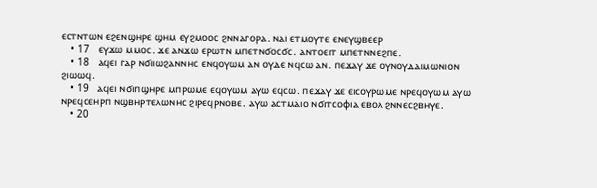ⲉⲥⲧⲛⲧⲱⲛ ⲉϩⲉⲛϣⲏⲣⲉ ϣⲏⲙ ⲉⲩϩⲙⲟⲟⲥ ϩⲛⲛⲁⲅⲟⲣⲁ. ⲛⲁⲓ ⲉⲧⲙⲟⲩⲧⲉ ⲉⲛⲉⲩϣⲃⲉⲉⲣ
    • 17   ⲉⲩϫⲱ ⲙⲙⲟⲥ. ϫⲉ ⲁⲛϫⲱ ⲉⲣⲱⲧⲛ ⲙⲡⲉⲧⲛϭⲟⲥϭⲥ. ⲁⲛⲧⲟⲉⲓⲧ ⲙⲡⲉⲧⲛⲛⲉϩⲡⲉ.
    • 18   ⲁϥⲉⲓ ⲅⲁⲣ ⲛϭⲓⲓⲱϩⲁⲛⲛⲏⲥ ⲉⲛϥⲟⲩⲱⲙ ⲁⲛ ⲟⲩⲇⲉ ⲛϥⲥⲱ ⲁⲛ. ⲡⲉϫⲁⲩ ϫⲉ ⲟⲩⲛⲟⲩⲇⲁⲓⲙⲱⲛⲓⲟⲛ ϩⲓⲱⲱϥ.
    • 19   ⲁϥⲉⲓ ⲛϭⲓⲡϣⲏⲣⲉ ⲙⲡⲣⲱⲙⲉ ⲉϥⲟⲩⲱⲙ ⲁⲩⲱ ⲉϥⲥⲱ. ⲡⲉϫⲁⲩ ϫⲉ ⲉⲓⲥⲟⲩⲣⲱⲙⲉ ⲛⲣⲉϥⲟⲩⲱⲙ ⲁⲩⲱ ⲛⲣⲉϥⲥⲉⲏⲣⲡ ⲛϣⲃⲏⲣⲧⲉⲗⲱⲛⲏⲥ ϩⲓⲣⲉϥⲣⲛⲟⲃⲉ. ⲁⲩⲱ ⲁⲥⲧⲙⲁⲓⲟ ⲛϭⲓⲧⲥⲟⲫⲓⲁ ⲉⲃⲟⲗ ϩⲛⲛⲉⲥϩⲃⲏⲩⲉ.
    • 20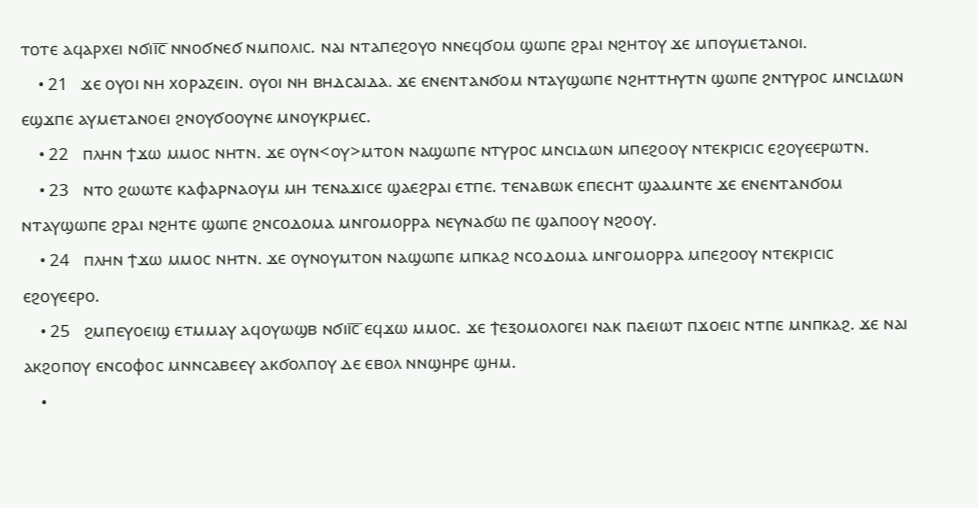ⲧⲟⲧⲉ ⲁϥⲁⲣⲭⲉⲓ ⲛϭⲓⲓ̅ⲥ̅ ⲛⲛⲟϭⲛⲉϭ ⲛⲙⲡⲟⲗⲓⲥ. ⲛⲁⲓ ⲛⲧⲁⲡⲉϩⲟⲩⲟ ⲛⲛⲉϥϭⲟⲙ ϣⲱⲡⲉ ϩⲣⲁⲓ ⲛϩⲏⲧⲟⲩ ϫⲉ ⲙⲡⲟⲩⲙⲉⲧⲁⲛⲟⲓ.
    • 21   ϫⲉ ⲟⲩⲟⲓ ⲛⲏ ⲭⲟⲣⲁⲍⲉⲓⲛ. ⲟⲩⲟⲓ ⲛⲏ ⲃⲏⲇⲥⲁⲓⲇⲁ. ϫⲉ ⲉⲛⲉⲛⲧⲁⲛϭⲟⲙ ⲛⲧⲁⲩϣⲱⲡⲉ ⲛϩⲏⲧⲧⲏⲩⲧⲛ ϣⲱⲡⲉ ϩⲛⲧⲩⲣⲟⲥ ⲙⲛⲥⲓⲇⲱⲛ ⲉϣϫⲡⲉ ⲁⲩⲙⲉⲧⲁⲛⲟⲉⲓ ϩⲛⲟⲩϭⲟⲟⲩⲛⲉ ⲙⲛⲟⲩⲕⲣⲙⲉⲥ.
    • 22   ⲡⲗⲏⲛ ϯϫⲱ ⲙⲙⲟⲥ ⲛⲏⲧⲛ. ϫⲉ ⲟⲩⲛ<ⲟⲩ>ⲙⲧⲟⲛ ⲛⲁϣⲱⲡⲉ ⲛⲧⲩⲣⲟⲥ ⲙⲛⲥⲓⲇⲱⲛ ⲙⲡⲉϩⲟⲟⲩ ⲛⲧⲉⲕⲣⲓⲥⲓⲥ ⲉϩⲟⲩⲉⲉⲣⲱⲧⲛ.
    • 23   ⲛⲧⲟ ϩⲱⲱⲧⲉ ⲕⲁⲫⲁⲣⲛⲁⲟⲩⲙ ⲙⲏ ⲧⲉⲛⲁϫⲓⲥⲉ ϣⲁⲉϩⲣⲁⲓ ⲉⲧⲡⲉ. ⲧⲉⲛⲁⲃⲱⲕ ⲉⲡⲉⲥⲏⲧ ϣⲁⲁⲙⲛⲧⲉ ϫⲉ ⲉⲛⲉⲛⲧⲁⲛϭⲟⲙ ⲛⲧⲁⲩϣⲱⲡⲉ ϩⲣⲁⲓ ⲛϩⲏⲧⲉ ϣⲱⲡⲉ ϩⲛⲥⲟⲇⲟⲙⲁ ⲙⲛⲅⲟⲙⲟⲣⲣⲁ ⲛⲉⲩⲛⲁϭⲱ ⲡⲉ ϣⲁⲡⲟⲟⲩ ⲛϩⲟⲟⲩ.
    • 24   ⲡⲗⲏⲛ ϯϫⲱ ⲙⲙⲟⲥ ⲛⲏⲧⲛ. ϫⲉ ⲟⲩⲛⲟⲩⲙⲧⲟⲛ ⲛⲁϣⲱⲡⲉ ⲙⲡⲕⲁϩ ⲛⲥⲟⲇⲟⲙⲁ ⲙⲛⲅⲟⲙⲟⲣⲣⲁ ⲙⲡⲉϩⲟⲟⲩ ⲛⲧⲉⲕⲣⲓⲥⲓⲥ ⲉϩⲟⲩⲉⲉⲣⲟ.
    • 25   ϩⲙⲡⲉⲩⲟⲉⲓϣ ⲉⲧⲙⲙⲁⲩ ⲁϥⲟⲩⲱϣⲃ ⲛϭⲓⲓ̅ⲥ̅ ⲉϥϫⲱ ⲙⲙⲟⲥ. ϫⲉ ϯⲉⲝⲟⲙⲟⲗⲟⲅⲉⲓ ⲛⲁⲕ ⲡⲁⲉⲓⲱⲧ ⲡϫⲟⲉⲓⲥ ⲛⲧⲡⲉ ⲙⲛⲡⲕⲁϩ. ϫⲉ ⲛⲁⲓ ⲁⲕϩⲟⲡⲟⲩ ⲉⲛⲥⲟⲫⲟⲥ ⲙⲛⲛⲥⲁⲃⲉⲉⲩ ⲁⲕϭⲟⲗⲡⲟⲩ ⲇⲉ ⲉⲃⲟⲗ ⲛⲛϣⲏⲣⲉ ϣⲏⲙ.
    •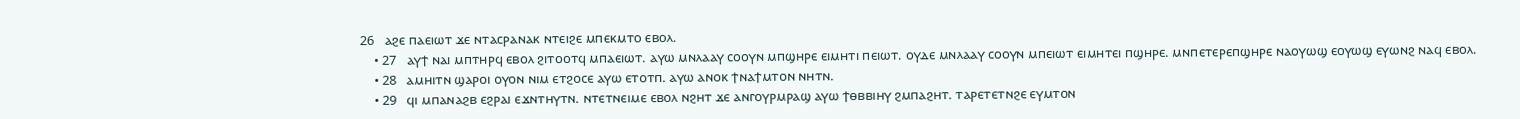26   ⲁϩⲉ ⲡⲁⲉⲓⲱⲧ ϫⲉ ⲛⲧⲁⲥⲣⲁⲛⲁⲕ ⲛⲧⲉⲓϩⲉ ⲙⲡⲉⲕⲙⲧⲟ ⲉⲃⲟⲗ.
    • 27   ⲁⲩϯ ⲛⲁⲓ ⲙⲡⲧⲏⲣϥ ⲉⲃⲟⲗ ϩⲓⲧⲟⲟⲧϥ ⲙⲡⲁⲉⲓⲱⲧ. ⲁⲩⲱ ⲙⲛⲗⲁⲁⲩ ⲥⲟⲟⲩⲛ ⲙⲡϣⲏⲣⲉ ⲉⲓⲙⲏⲧⲓ ⲡⲉⲓⲱⲧ. ⲟⲩⲇⲉ ⲙⲛⲗⲁⲁⲩ ⲥⲟⲟⲩⲛ ⲙⲡⲉⲓⲱⲧ ⲉⲓⲙⲏⲧⲉⲓ ⲡϣⲏⲣⲉ. ⲙⲛⲡⲉⲧⲉⲣⲉⲡϣⲏⲣⲉ ⲛⲁⲟⲩⲱϣ ⲉⲟⲩⲱϣ ⲉⲩⲱⲛϩ ⲛⲁϥ ⲉⲃⲟⲗ.
    • 28   ⲁⲙⲏⲓⲧⲛ ϣⲁⲣⲟⲓ ⲟⲩⲟⲛ ⲛⲓⲙ ⲉⲧϩⲟⲥⲉ ⲁⲩⲱ ⲉⲧⲟⲧⲡ. ⲁⲩⲱ ⲁⲛⲟⲕ ϯⲛⲁϯⲙⲧⲟⲛ ⲛⲏⲧⲛ.
    • 29   ϥⲓ ⲙⲡⲁⲛⲁϩⲃ ⲉϩⲣⲁⲓ ⲉϫⲛⲧⲏⲩⲧⲛ. ⲛⲧⲉⲧⲛⲉⲓⲙⲉ ⲉⲃⲟⲗ ⲛϩⲏⲧ ϫⲉ ⲁⲛⲅⲟⲩⲣⲙⲣⲁϣ ⲁⲩⲱ ϯⲑⲃⲃⲓⲏⲩ ϩⲙⲡⲁϩⲏⲧ. ⲧⲁⲣⲉⲧⲉⲧⲛϩⲉ ⲉⲩⲙⲧⲟⲛ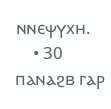ⲛⲛⲉⲯⲩⲭⲏ.
    • 30   ⲡⲁⲛⲁϩⲃ ⲅⲁⲣ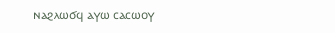ⲛⲁϩⲗⲱϭϥ ⲁⲩⲱ ⲥⲁⲥⲱⲟⲩ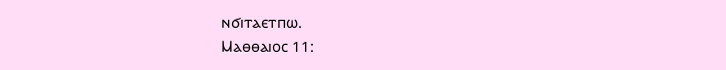ⲛϭⲓⲧⲁⲉⲧⲡⲱ.
Ⲙⲁⲑⲑⲁⲓⲟⲥ 11: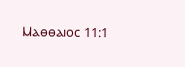Ⲙⲁⲑⲑⲁⲓⲟⲥ 11:1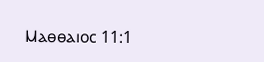Ⲙⲁⲑⲑⲁⲓⲟⲥ 11:1